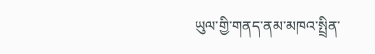ཡུལ་གྱི་གནད་ནམ་མཁའ་སྤྲིན་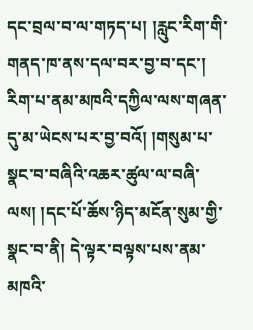དང་བྲལ་བ་ལ་གཏད་པ། །རླུང་རིག་གི་གནད་ཁ་ནས་དལ་བར་བྱ་བ་དང་། རིག་པ་ནམ་མཁའི་དཀྱིལ་ལས་གཞན་དུ་མ་ཡེངས་པར་བྱ་བའོ། །གསུམ་པ་སྣང་བ་བཞིའི་འཆར་ཚུལ་ལ་བཞི་ལས། །དང་པོ་ཆོས་ཉིད་མངོན་སུམ་གྱི་སྣང་བ་ནི། དེ་ལྟར་བལྟས་པས་ནམ་མཁའི་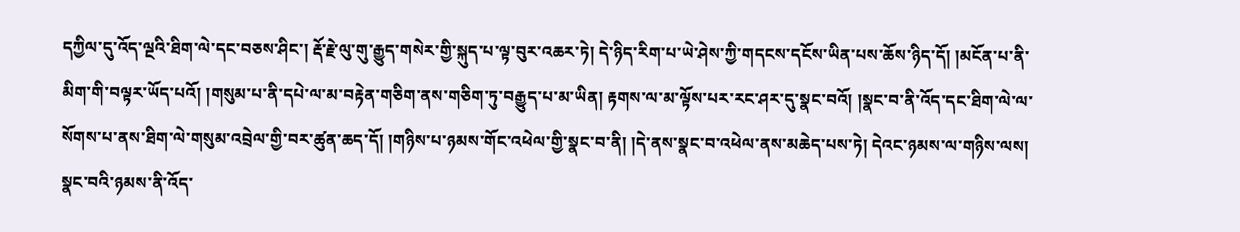དཀྱིལ་དུ་འོད་ལྔའི་ཐིག་ལེ་དང་བཅས་ཤིང་། རྡོ་རྗེ་ལུ་གུ་རྒྱུད་གསེར་གྱི་སྐུད་པ་ལྟ་བུར་འཆར་ཏེ། དེ་ཉིད་རིག་པ་ཡེ་ཤེས་ཀྱི་གདངས་དངོས་ཡིན་པས་ཆོས་ཉིད་དོ། །མངོན་པ་ནི་མིག་གི་བལྟར་ཡོད་པའོ། །གསུམ་པ་ནི་དཔེ་ལ་མ་བརྟེན་གཅིག་ནས་གཅིག་ཏུ་བརྒྱུད་པ་མ་ཡིན། རྟགས་ལ་མ་ལྟོས་པར་རང་ཤར་དུ་སྣང་བའོ། །སྣང་བ་ནི་འོད་དང་ཐིག་ལེ་ལ་སོགས་པ་ནས་ཐིག་ལེ་གསུམ་འབྲེལ་གྱི་བར་ཚུན་ཆད་དོ། །གཉིས་པ་ཉམས་གོང་འཕེལ་གྱི་སྣང་བ་ནི། །དེ་ནས་སྣང་བ་འཕེལ་ནས་མཆེད་པས་ཏེ། དེའང་ཉམས་ལ་གཉིས་ལས། སྣང་བའི་ཉམས་ནི་འོད་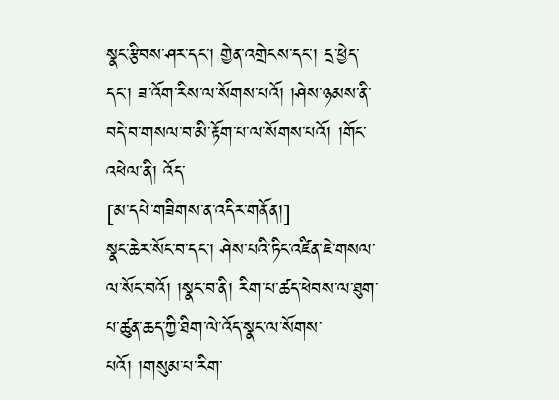སྣང་རྩིབས་ཤར་དང་། གྱེན་འགྲེངས་དང་། དྲ་ཕྱེད་དང་། ཟ་འོག་རིས་ལ་སོགས་པའོ། །ཤེས་ཉམས་ནི་བདེ་བ་གསལ་བ་མི་རྟོག་པ་ལ་སོགས་པའོ། །གོང་འཕེལ་ནི། འོད་
[མ་དཔེ་གཟིགས་ན་འདིར་གནོན།]
སྣང་ཆེར་སོང་བ་དང་། ཤེས་པའི་ཏིང་འཛིན་ཇེ་གསལ་ལ་སོང་བའོ། །སྣང་བ་ནི། རིག་པ་ཚད་ཕེབས་ལ་ཐུག་པ་ཚུན་ཆད་ཀྱི་ཐིག་ལེ་འོད་སྣང་ལ་སོགས་པའོ། །གསུམ་པ་རིག་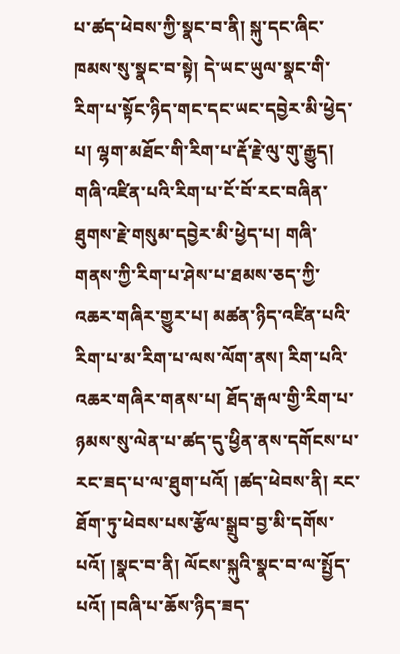པ་ཚད་ཕེབས་ཀྱི་སྣང་བ་ནི། སྐུ་དང་ཞིང་ཁམས་སུ་སྣང་བ་སྟེ། དེ་ཡང་ཡུལ་སྣང་གི་རིག་པ་སྟོང་ཉིད་གང་དང་ཡང་དབྱེར་མི་ཕྱེད་པ། ལྷག་མཐོང་གི་རིག་པ་རྡོ་རྗེ་ལུ་གུ་རྒྱུད། གཞི་འཛིན་པའི་རིག་པ་ངོ་བོ་རང་བཞིན་ཐུགས་རྗེ་གསུམ་དབྱེར་མི་ཕྱེད་པ། གཞི་གནས་ཀྱི་རིག་པ་ཤེས་པ་ཐམས་ཅད་ཀྱི་འཆར་གཞིར་གྱུར་པ། མཚན་ཉིད་འཛིན་པའི་རིག་པ་མ་རིག་པ་ལས་ལོག་ནས། རིག་པའི་འཆར་གཞིར་གནས་པ། ཐོད་རྒལ་གྱི་རིག་པ་ཉམས་སུ་ལེན་པ་ཚད་དུ་ཕྱིན་ནས་དགོངས་པ་རང་ཟད་པ་ལ་ཐུག་པའོ། །ཚད་ཕེབས་ནི། རང་ཐོག་ཏུ་ཕེབས་པས་རྩོལ་སྒྲུབ་བྱ་མི་དགོས་པའོ། །སྣང་བ་ནི། ལོངས་སྐུའི་སྣང་བ་ལ་སྤྱོད་པའོ། །བཞི་པ་ཆོས་ཉིད་ཟད་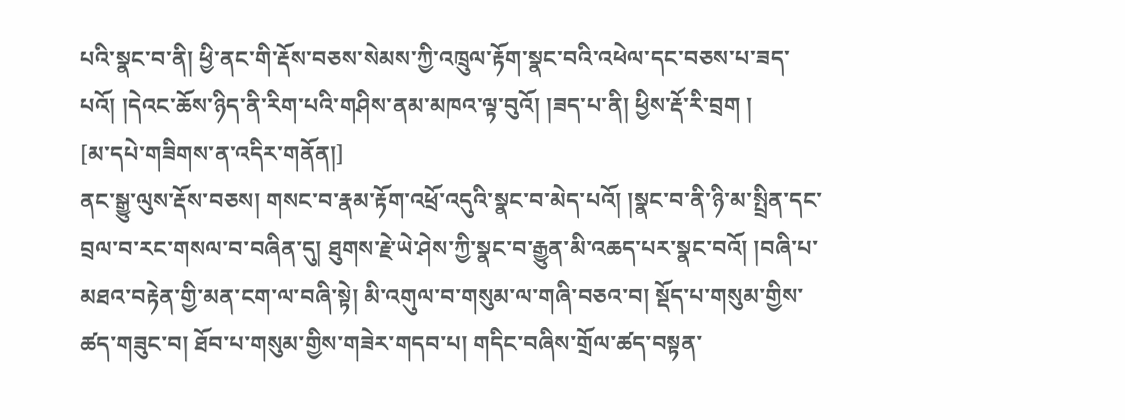པའི་སྣང་བ་ནི། ཕྱི་ནང་གི་རྡོས་བཅས་སེམས་ཀྱི་འཁྲུལ་རྟོག་སྣང་བའི་འཕེལ་དང་བཅས་པ་ཟད་པའོ། །དེའང་ཆོས་ཉིད་ནི་རིག་པའི་གཤིས་ནམ་མཁའ་ལྟ་བུའོ། །ཟད་པ་ནི། ཕྱིས་རྡོ་རི་བྲག །
[མ་དཔེ་གཟིགས་ན་འདིར་གནོན།]
ནང་སྒྱུ་ལུས་རྡོས་བཅས། གསང་བ་རྣམ་རྟོག་འཕྲོ་འདུའི་སྣང་བ་མེད་པའོ། །སྣང་བ་ནི་ཉི་མ་སྤྲིན་དང་བྲལ་བ་རང་གསལ་བ་བཞིན་དུ། ཐུགས་རྗེ་ཡེ་ཤེས་ཀྱི་སྣང་བ་རྒྱུན་མི་འཆད་པར་སྣང་བའོ། །བཞི་པ་མཐའ་བརྟེན་གྱི་མན་ངག་ལ་བཞི་སྟེ། མི་འགུལ་བ་གསུམ་ལ་གཞི་བཅའ་བ། སྡོད་པ་གསུམ་གྱིས་ཚད་གཟུང་བ། ཐོབ་པ་གསུམ་གྱིས་གཟེར་གདབ་པ། གདིང་བཞིས་གྲོལ་ཚད་བསྟན་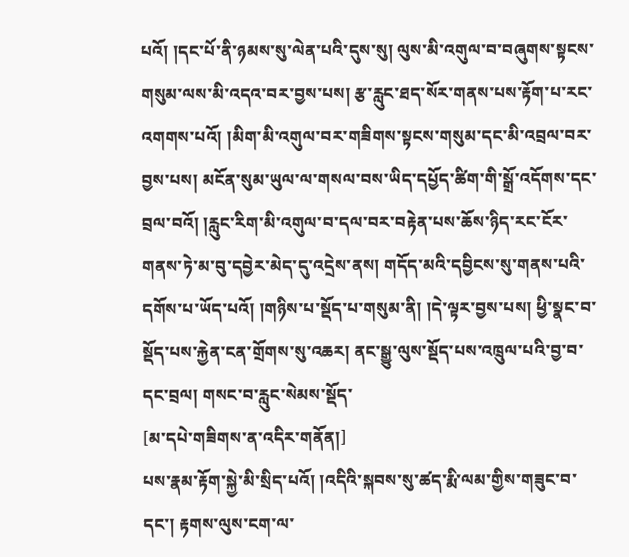པའོ། །དང་པོ་ནི་ཉམས་སུ་ལེན་པའི་དུས་སུ། ལུས་མི་འགུལ་བ་བཞུགས་སྟངས་གསུམ་ལས་མི་འདའ་བར་བྱས་པས། རྩ་རླུང་ཐད་སོར་གནས་པས་རྟོག་པ་རང་འགགས་པའོ། །མིག་མི་འགུལ་བར་གཟིགས་སྟངས་གསུམ་དང་མི་འབྲལ་བར་བྱས་པས། མངོན་སུམ་ཡུལ་ལ་གསལ་བས་ཡིད་དཔྱོད་ཚིག་གི་སྒྲོ་འདོགས་དང་བྲལ་བའོ། །རླུང་རིག་མི་འགུལ་བ་དལ་བར་བརྟེན་པས་ཆོས་ཉིད་རང་ངོར་གནས་ཏེ་མ་བུ་དབྱེར་མེད་དུ་འདྲེས་ནས། གདོད་མའི་དབྱིངས་སུ་གནས་པའི་དགོས་པ་ཡོད་པའོ། །གཉིས་པ་སྡོད་པ་གསུམ་ནི། །དེ་ལྟར་བྱས་པས། ཕྱི་སྣང་བ་སྡོད་པས་རྐྱེན་ངན་གྲོགས་སུ་འཆར། ནང་སྒྱུ་ལུས་སྡོད་པས་འཁྲུལ་པའི་བྱ་བ་དང་བྲལ། གསང་བ་རླུང་སེམས་སྡོད་
[མ་དཔེ་གཟིགས་ན་འདིར་གནོན།]
པས་རྣམ་རྟོག་སྐྱེ་མི་སྲིད་པའོ། །འདིའི་སྐབས་སུ་ཚད་རྨི་ལམ་གྱིས་གཟུང་བ་དང་། རྟགས་ལུས་ངག་ལ་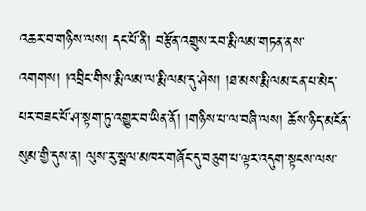འཆར་བ་གཉིས་ལས། དང་པོ་ནི། བརྩོན་འགྲུས་རབ་རྨི་ལམ་གཏན་ནས་འགགས། །འབྲིང་གིས་རྨི་ལམ་ལ་རྨི་ལམ་དུ་ཤེས། །ཐ་མས་རྨི་ལམ་ངན་པ་མེད་པར་བཟང་པོ་ཤ་སྟག་ཏུ་འགྱུར་བ་ཡིན་ནོ། །གཉིས་པ་ལ་བཞི་ལས། ཆོས་ཉིད་མངོན་སུམ་གྱི་དུས་ན། ལུས་རུ་སྦལ་མཁར་གཞོང་དུ་བཅུག་པ་ལྟར་འདུག་སྟངས་ལས་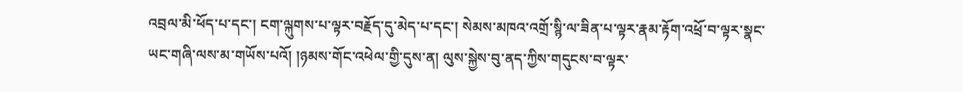འབྲལ་མི་ཕོད་པ་དང་། ངག་ལྐུགས་པ་ལྟར་བརྗོད་དུ་མེད་པ་དང་། སེམས་མཁའ་འགྲོ་སྙི་ལ་ཟིན་པ་ལྟར་རྣམ་རྟོག་འཕྲོ་བ་ལྟར་སྣང་ཡང་གཞི་ལས་མ་གཡོས་པའོ། །ཉམས་གོང་འཕེལ་གྱི་དུས་ན། ལུས་སྐྱེས་བུ་ནད་ཀྱིས་གདུངས་བ་ལྟར་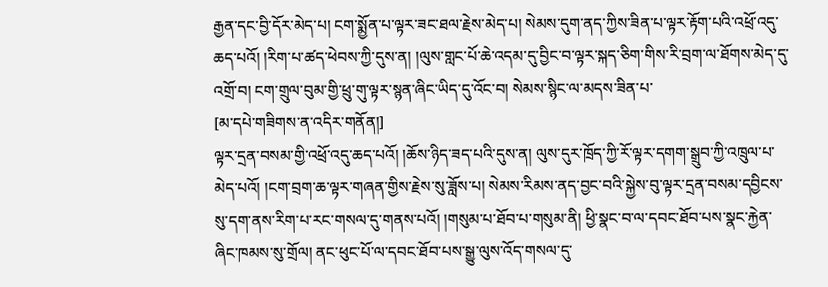རྒྱན་དང་བྱི་དོར་མེད་པ། ངག་སྨྱོན་པ་ལྟར་ཟང་ཐལ་རྗེས་མེད་པ། སེམས་དུག་ནད་ཀྱིས་ཟིན་པ་ལྟར་རྟོག་པའི་འཕྲོ་འདུ་ཆད་པའོ། །རིག་པ་ཚད་ཕེབས་ཀྱི་དུས་ན། །ལུས་གླང་པོ་ཆེ་འདམ་དུ་བྱིང་བ་ལྟར་སྐད་ཅིག་གིས་རི་བྲག་ལ་ཐོགས་མེད་དུ་འགྲོ་བ། ངག་གྲུལ་བུམ་གྱི་ཕྲུ་གུ་ལྟར་སྙན་ཞིང་ཡིད་དུ་འོང་བ། སེམས་སྙིང་ལ་མདས་ཟིན་པ་
[མ་དཔེ་གཟིགས་ན་འདིར་གནོན།]
ལྟར་དྲན་བསམ་གྱི་འཕྲོ་འདུ་ཆད་པའོ། །ཆོས་ཉིད་ཟད་པའི་དུས་ན། ལུས་དུར་ཁྲོད་ཀྱི་རོ་ལྟར་དགག་སྒྲུབ་ཀྱི་འཁྲུལ་པ་མེད་པའོ། །ངག་བྲག་ཆ་ལྟར་གཞན་གྱིས་རྗེས་སུ་ཟློས་པ། སེམས་རིམས་ནད་བྱང་བའི་སྐྱེས་བུ་ལྟར་དྲན་བསམ་དབྱིངས་སུ་དག་ནས་རིག་པ་རང་གསལ་དུ་གནས་པའོ། །གསུམ་པ་ཐོབ་པ་གསུམ་ནི། ཕྱི་སྣང་བ་ལ་དབང་ཐོབ་པས་སྣང་རྐྱེན་ཞིང་ཁམས་སུ་གྲོལ། ནང་ཕུང་པོ་ལ་དབང་ཐོབ་པས་སྒྱུ་ལུས་འོད་གསལ་དུ་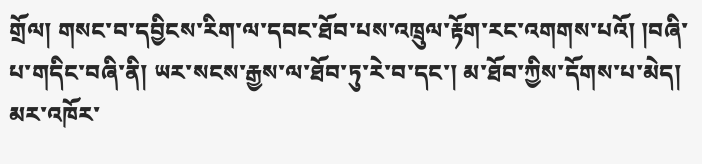གྲོལ། གསང་བ་དབྱིངས་རིག་ལ་དབང་ཐོབ་པས་འཁྲུལ་རྟོག་རང་འགགས་པའོ། །བཞི་པ་གདིང་བཞི་ནི། ཡར་སངས་རྒྱས་ལ་ཐོབ་ཏུ་རེ་བ་དང་། མ་ཐོབ་ཀྱིས་དོགས་པ་མེད། མར་འཁོར་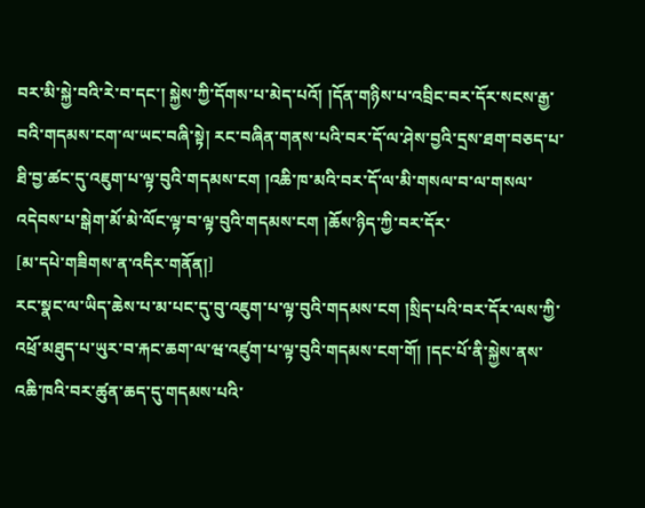བར་མི་སྐྱེ་བའི་རེ་བ་དང་། སྐྱེས་ཀྱི་དོགས་པ་མེད་པའོ། །དོན་གཉིས་པ་འབྲིང་བར་དོར་སངས་རྒྱ་བའི་གདམས་ངག་ལ་ཡང་བཞི་སྟེ། རང་བཞིན་གནས་པའི་བར་དོ་ལ་ཤེས་བྱའི་དྲས་ཐག་བཅད་པ་ཐི་བྱ་ཚང་དུ་འཇུག་པ་ལྟ་བུའི་གདམས་ངག །འཆི་ཁ་མའི་བར་དོ་ལ་མི་གསལ་བ་ལ་གསལ་འདེབས་པ་སྒེག་མོ་མེ་ལོང་ལྟ་བ་ལྟ་བུའི་གདམས་ངག །ཆོས་ཉིད་ཀྱི་བར་དོར་
[མ་དཔེ་གཟིགས་ན་འདིར་གནོན།]
རང་སྣང་ལ་ཡིད་ཆེས་པ་མ་པང་དུ་བུ་འཇུག་པ་ལྟ་བུའི་གདམས་ངག །སྲིད་པའི་བར་དོར་ལས་ཀྱི་འཕྲོ་མཐུད་པ་ཡུར་བ་རྐང་ཆག་ལ་ཝ་འཛུག་པ་ལྟ་བུའི་གདམས་ངག་གོ། །དང་པོ་ནི་སྐྱེས་ནས་འཆི་ཁའི་བར་ཚུན་ཆད་དུ་གདམས་པའི་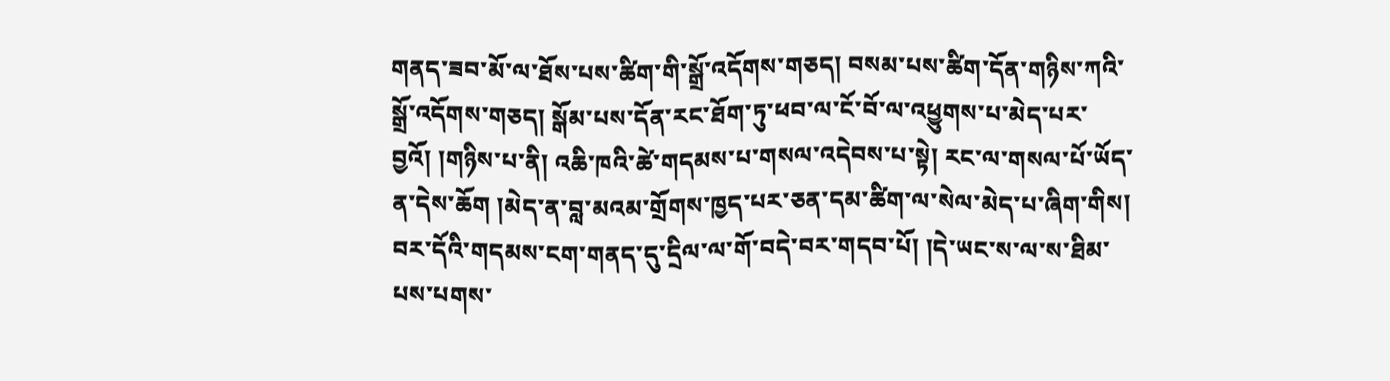གནད་ཟབ་མོ་ལ་ཐོས་པས་ཚིག་གི་སྒྲོ་འདོགས་གཅད། བསམ་པས་ཚིག་དོན་གཉིས་ཀའི་སྒྲོ་འདོགས་གཅད། སྒོམ་པས་དོན་རང་ཐོག་ཏུ་ཕབ་ལ་ངོ་བོ་ལ་འཕྱུགས་པ་མེད་པར་བྱའོ། །གཉིས་པ་ནི། འཆི་ཁའི་ཚེ་གདམས་པ་གསལ་འདེབས་པ་སྟེ། རང་ལ་གསལ་པོ་ཡོད་ན་དེས་ཆོག །མེད་ན་བླ་མའམ་གྲོགས་ཁྱད་པར་ཅན་དམ་ཚིག་ལ་སེལ་མེད་པ་ཞིག་གིས། བར་དོའི་གདམས་ངག་གནད་དུ་དྲིལ་ལ་གོ་བདེ་བར་གདབ་པོ། །དེ་ཡང་ས་ལ་ས་ཐིམ་པས་པགས་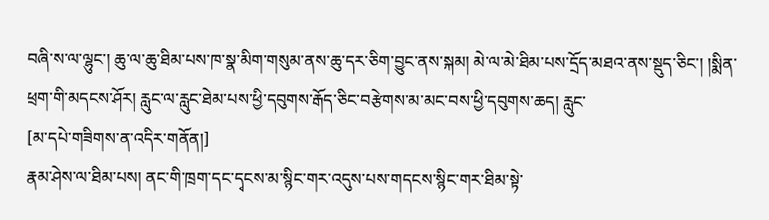བཞི་ས་ལ་ལྷུང་། ཆུ་ལ་ཆུ་ཐིམ་པས་ཁ་སྣ་མིག་གསུམ་ནས་ཆུ་དར་ཅིག་བྱུང་ནས་སྐམ། མེ་ལ་མེ་ཐིམ་པས་དྲོད་མཐའ་ནས་སྡུད་ཅིང་། །སྨིན་ཕྲག་གི་མདངས་ཤོར། རླུང་ལ་རླུང་ཐེམ་པས་ཕྱི་དབུགས་རྒོད་ཅིང་བརྩེགས་མ་མང་བས་ཕྱི་དབུགས་ཆད། རླུང་
[མ་དཔེ་གཟིགས་ན་འདིར་གནོན།]
རྣམ་ཤེས་ལ་ཐིམ་པས། ནང་གི་ཁྲག་དང་དྭངས་མ་སྙིང་གར་འདུས་པས་གདངས་སྙིང་གར་ཐིམ་སྟེ་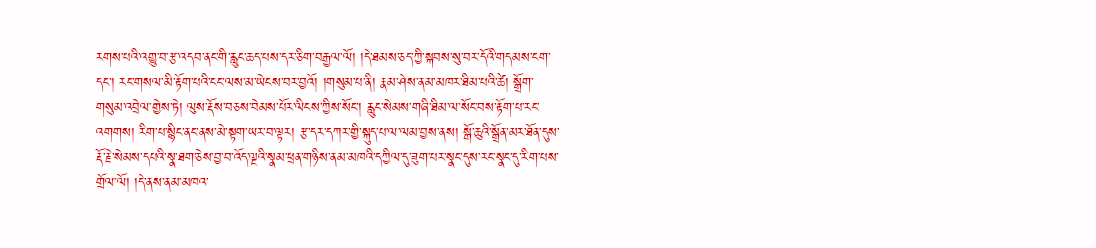རགས་པའི་འགྱུ་བ་རྩ་འདབ་ནང་གི་རླུང་ཆད་པས་དར་ཅིག་བརྒྱལ་ལོ། །དེ་ཐམས་ཅད་ཀྱི་སྐབས་སུ་བར་དོའི་གདམས་ངག་དང་། རང་གསལ་མི་རྟོག་པའི་ངང་ལས་མ་ཡེངས་བར་བྱའོ། །གསུམ་པ་ནི། རྣམ་ཤེས་ནམ་མཁར་ཐིམ་པའི་ཚེ། སྒྲོག་གསུམ་འབྲེལ་གྱེས་ཏེ། ལུས་རྡོས་བཅས་བེམས་པོར་ལིངས་ཀྱིས་སོང་། རླུང་སེམས་གཞི་ཐིམ་ལ་སོང་བས་རྟོག་པ་རང་འགགས། རིག་པ་སྙིང་ནང་ནས་མེ་སྟག་ཡར་བ་ལྟར། རྩ་དར་དཀར་གྱི་སྐུད་པ་ལ་ལམ་བྱས་ནས། སྒོ་ཆུའི་སྒྲོན་མར་ཐོན་དུས་རྡོ་རྗེ་སེམས་དཔའི་སྣ་ཐག་ཅེས་བྱ་བ་འོད་ལྔའི་སྣམ་ཕྲན་གཉིས་ནམ་མཁའི་དཀྱིལ་དུ་ཟུག་པར་སྣང་དུས་རང་སྣང་དུ་རིག་པས་གྲོལ་ལོ། །དེ་ནས་ནམ་མཁའ་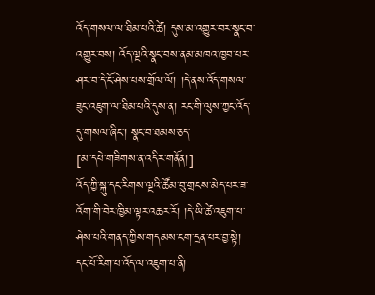འོད་གསལ་ལ་ཐིམ་པའི་ཚེ། དུས་མ་འགྱུར་བར་སྣང་བ་འགྱུར་བས། འོད་ལྔའི་སྣང་བས་ནམ་མཁའ་ཁྱབ་པར་ཤར་བ་དེ་ངོ་ཤེས་པས་གྲོལ་ལོ། །དེ་ནས་འོད་གསལ་ཟུང་འཇུག་ལ་ཐིམ་པའི་དུས་ན། རང་གི་ལུས་ཀྱང་འོད་དུ་གསལ་ཞིང་། སྣང་བ་ཐམས་ཅད་
[མ་དཔེ་གཟིགས་ན་འདིར་གནོན།]
འོད་ཀྱི་སྐུ་དང་རིགས་ལྔའི་ཚོམ་བུ་གྲངས་མེད་པར་ཟ་འོག་གི་བེར་ཁྱིམ་ལྟར་འཆར་རོ། །དེ་ཡི་ཚེ་འཇུག་པ་ཤེས་པའི་གནད་ཀྱིས་གདམས་ངག་དྲན་པར་བྱ་སྟེ། དང་པོ་རིག་པ་འོད་ལ་འཇུག་པ་ནི།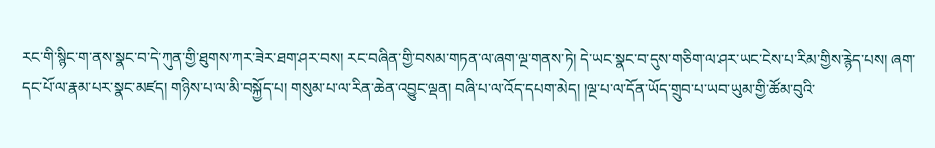རང་གི་སྙིང་ག་ནས་སྣང་བ་དེ་ཀུན་གྱི་ཐུགས་ཀར་ཟེར་ཐག་ཤར་བས། རང་བཞིན་གྱི་བསམ་གཏན་ལ་ཞག་ལྔ་གནས་ཏེ། དེ་ཡང་སྣང་བ་དུས་གཅིག་ལ་ཤར་ཡང་ངེས་པ་རིམ་གྱིས་རྙེད་པས། ཞག་དང་པོ་ལ་རྣམ་པར་སྣང་མཛད། གཉིས་པ་ལ་མི་བསྐྱོད་པ། གསུམ་པ་ལ་རིན་ཆེན་འབྱུང་ལྡན། བཞི་པ་ལ་འོད་དཔག་མེད། །ལྔ་པ་ལ་དོན་ཡོད་གྲུབ་པ་ཡབ་ཡུམ་གྱི་ཚོམ་བུའི་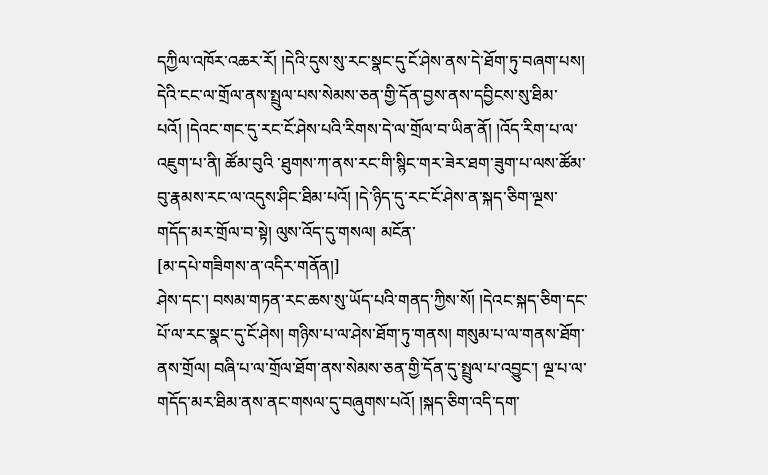དཀྱིལ་འཁོར་འཆར་རོ། །དེའི་དུས་སུ་རང་སྣང་དུ་ངོ་ཤེས་ནས་དེ་ཐོག་ཏུ་བཞག་པས། དེའི་ངང་ལ་གྲོལ་ནས་སྤྲུལ་པས་སེམས་ཅན་གྱི་དོན་བྱས་ནས་དབྱིངས་སུ་ཐིམ་པའོ། །དེའང་གང་དུ་རང་ངོ་ཤེས་པའི་རིགས་དེ་ལ་གྲོལ་བ་ཡིན་ནོ། །འོད་རིག་པ་ལ་འཇུག་པ་ནི། ཚོམ་བུའི ་ཐུགས་ཀ་ནས་རང་གི་སྙིང་གར་ཟེར་ཐག་ཟུག་པ་ལས་ཚོམ་བུ་རྣམས་རང་ལ་འདུས་ཤིང་ཐིམ་པའོ། །དེ་ཉིད་དུ་རང་ངོ་ཤེས་ན་སྐད་ཅིག་ལྔས་གདོད་མར་གྲོལ་བ་སྟེ། ལུས་འོད་དུ་གསལ། མངོན་
[མ་དཔེ་གཟིགས་ན་འདིར་གནོན།]
ཤེས་དང་། བསམ་གཏན་རང་ཆས་སུ་ཡོད་པའི་གནད་ཀྱིས་སོ། །དེའང་སྐད་ཅིག་དང་པོ་ལ་རང་སྣང་དུ་ངོ་ཤེས། གཉིས་པ་ལ་ཤེས་ཐོག་ཏུ་གནས། གསུམ་པ་ལ་གནས་ཐོག་ནས་གྲོལ། བཞི་པ་ལ་གྲོལ་ཐོག་ནས་སེམས་ཅན་གྱི་དོན་དུ་སྤྲུལ་པ་འབྱུང་། ལྔ་པ་ལ་གདོད་མར་ཐིམ་ནས་ནང་གསལ་དུ་བཞུགས་པའོ། །སྐད་ཅིག་འདི་དག་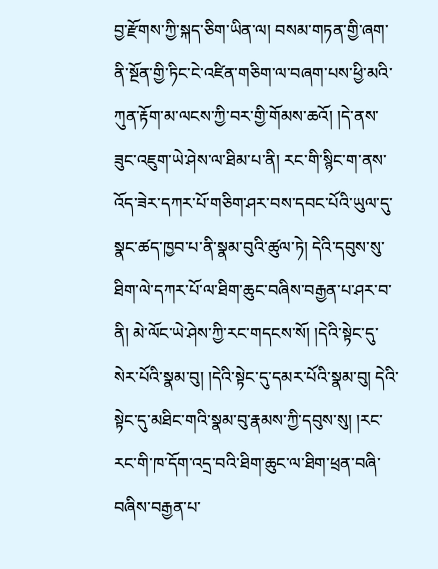བྱ་རྫོགས་ཀྱི་སྐད་ཅིག་ཡིན་ལ། བསམ་གཏན་གྱི་ཞག་ནི་སྔོན་གྱི་ཏིང་ངེ་འཛིན་གཅིག་ལ་བཞག་པས་ཕྱི་མའི་ཀུན་རྟོག་མ་ལངས་ཀྱི་བར་གྱི་གོམས་ཆའོ། །དེ་ནས་ཟུང་འཇུག་ཡེ་ཤེས་ལ་ཐིམ་པ་ནི། རང་གི་སྙིང་ག་ནས་འོད་ཟེར་དཀར་པོ་གཅིག་ཤར་བས་དབང་པོའི་ཡུལ་དུ་སྣང་ཚད་ཁྱབ་པ་ནི་སྣམ་བུའི་ཚུལ་ཏེ། དེའི་དབུས་སུ་ཐིག་ལེ་དཀར་པོ་ལ་ཐིག་ཆུང་བཞིས་བརྒྱན་པ་ཤར་བ་ནི། མེ་ལོང་ཡེ་ཤེས་ཀྱི་རང་གདངས་སོ། །དེའི་སྟེང་དུ་སེར་པོའི་སྣམ་བུ། །དེའི་སྟེང་དུ་དམར་པོའི་སྣམ་བུ། དེའི་སྟེང་དུ་མཐིང་གའི་སྣམ་བུ་རྣམས་ཀྱི་དབུས་སུ། །རང་རང་གི་ཁ་དོག་འདྲ་བའི་ཐིག་ཆུང་ལ་ཐིག་ཕྲན་བཞི་བཞིས་བརྒྱན་པ་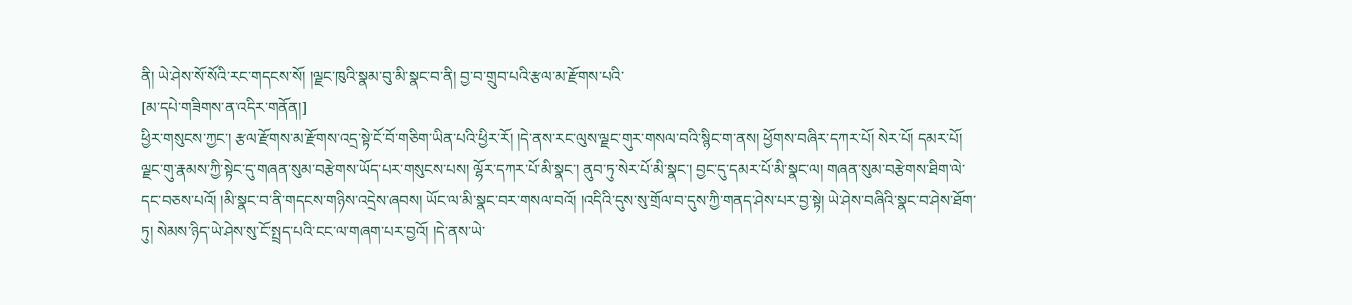ནི། ཡེ་ཤེས་སོ་སོའི་རང་གདངས་སོ། །ལྗང་ཁུའི་སྣམ་བུ་མི་སྣང་བ་ནི། བྱ་བ་གྲུབ་པའི་རྩལ་མ་རྫོགས་པའི་
[མ་དཔེ་གཟིགས་ན་འདིར་གནོན།]
ཕྱིར་གསུངས་ཀྱང་། རྩལ་རྫོགས་མ་རྫོགས་འདྲ་སྟེ་ངོ་བོ་གཅིག་ཡིན་པའི་ཕྱིར་རོ། །དེ་ནས་རང་ལུས་ལྗང་གུར་གསལ་བའི་སྙིང་ག་ནས། ཕྱོགས་བཞིར་དཀར་པོ། སེར་པོ། དམར་པོ། ལྗང་གུ་རྣམས་ཀྱི་སྟེང་དུ་གཞན་སུམ་བརྩེགས་ཡོད་པར་གསུངས་པས། ལྷོར་དཀར་པོ་མི་སྣང་། ནུབ་ཏུ་སེར་པོ་མི་སྣང་། བྱང་དུ་དམར་པོ་མི་སྣང་ལ། གཞན་སུམ་བརྩེགས་ཐིག་ལེ་དང་བཅས་པའོ། །མི་སྣང་བ་ནི་གདངས་གཉིས་འདྲེས་ཞབས། ཡོང་ལ་མི་སྣང་བར་གསལ་བའོ། །འདིའི་དུས་སུ་གྲོལ་བ་དུས་ཀྱི་གནད་ཤེས་པར་བྱ་སྟེ། ཡེ་ཤེས་བཞིའི་སྣང་བ་ཤེས་ཐོག་ཏུ། སེམས་ཉིད་ཡེ་ཤེས་སུ་ངོ་སྤྲད་པའི་ངང་ལ་གཞག་པར་བྱའོ། །དེ་ནས་ཡེ་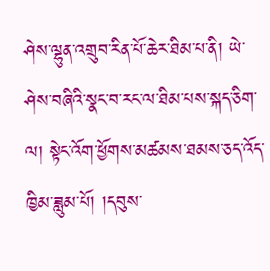ཤེས་ལྷུན་འགྲུབ་རིན་པོ་ཆེར་ཐིམ་པ་ནི། ཡེ་ཤེས་བཞིའི་སྣང་བ་རང་ལ་ཐིམ་པས་སྐད་ཅིག་ལ། སྟེང་འོག་ཕྱོགས་མཚམས་ཐམས་ཅད་འོད་ཁྱིམ་ཟླུམ་པོ། །དབུས་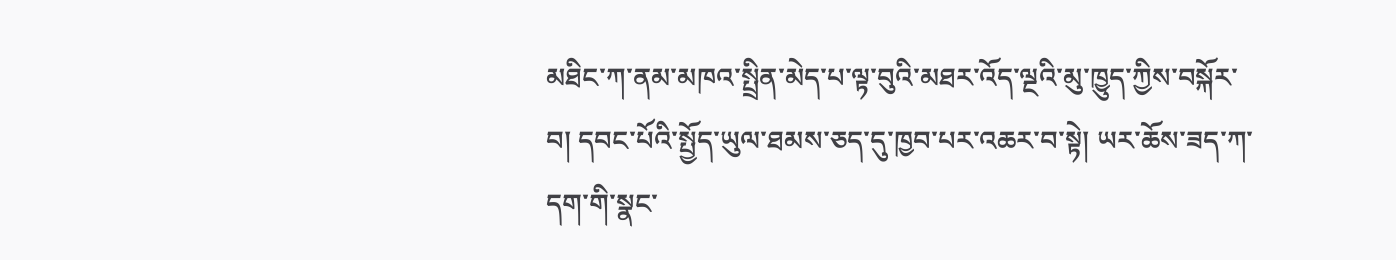མཐིང་ཀ་ནམ་མཁའ་སྤྲིན་མེད་པ་ལྟ་བུའི་མཐར་འོད་ལྔའི་མུ་ཁྱུད་ཀྱིས་བསྐོར་བ། དབང་པོའི་སྤྱོད་ཡུལ་ཐམས་ཅད་དུ་ཁྱབ་པར་འཆར་བ་སྟེ། ཡར་ཆོས་ཟད་ཀ་དག་གི་སྣང་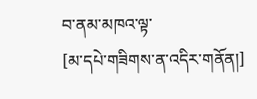བ་ནམ་མཁའ་ལྟ་
[མ་དཔེ་གཟིགས་ན་འདིར་གནོན།]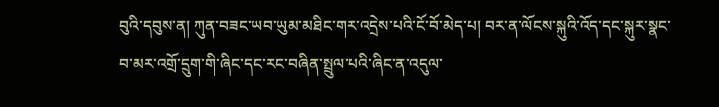བུའི་དབུས་ན། ཀུན་བཟང་ཡབ་ཡུམ་མཐིང་གར་འདྲེས་པའི་ངོ་བོ་མེད་པ། བར་ན་ལོངས་སྐུའི་འོད་དང་སྐུར་སྣང་བ་མར་འགྲོ་དྲུག་གི་ཞིང་དང་རང་བཞིན་སྤྲུལ་པའི་ཞིང་ན་འདུལ་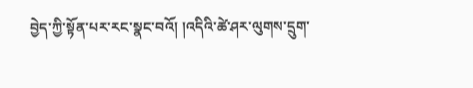བྱེད་ཀྱི་སྟོན་པར་རང་སྣང་བའོ། །འདིའི་ཚེ་ཤར་ལུགས་དྲུག་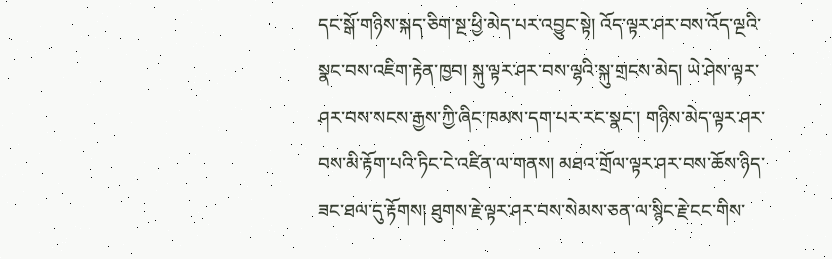དང་སྒོ་གཉིས་སྐད་ཅིག་སྔ་ཕྱི་མེད་པར་འབྱུང་སྟེ། འོད་ལྟར་ཤར་བས་འོད་ལྔའི་སྣང་བས་འཇིག་རྟེན་ཁྱབ། སྐུ་ལྟར་ཤར་བས་ལྷའི་སྐུ་གྲངས་མེད། ཡེ་ཤེས་ལྟར་ཤར་བས་སངས་རྒྱས་ཀྱི་ཞིང་ཁམས་དག་པར་རང་སྣང་། གཉིས་མེད་ལྟར་ཤར་བས་མི་རྟོག་པའི་ཏིང་ངེ་འཛིན་ལ་གནས། མཐའ་གྲོལ་ལྟར་ཤར་བས་ཆོས་ཉིད་ཟང་ཐལ་དུ་རྟོགས། ཐུགས་རྗེ་ལྟར་ཤར་བས་སེམས་ཅན་ལ་སྙིང་རྗེ་ངང་གིས་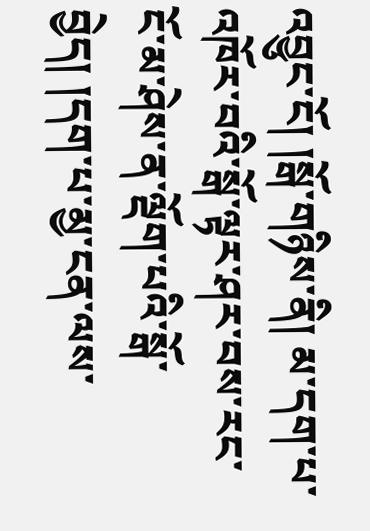འབྱུང་ངོ། །སྒོ་གཉིས་ནི། མ་དག་པ་འཁོར་བའི་སྒོ་ལྟར་ཤར་བས་རང་ངོ་མ་ཤེས་ན་ལྡོག་པའི་སྒོ་བྱེད། །དག་པ་མྱ་ངན་ལས་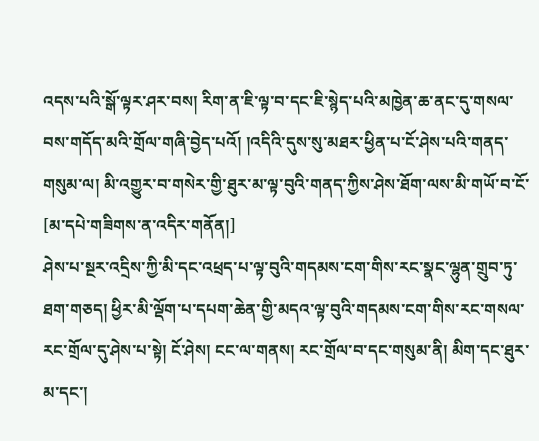འདས་པའི་སྒོ་ལྟར་ཤར་བས། རིག་ན་ཇི་ལྟ་བ་དང་ཇི་སྙེད་པའི་མཁྱེན་ཆ་ནང་དུ་གསལ་བས་གདོད་མའི་གྲོལ་གཞི་བྱེད་པའོ། །འདིའི་དུས་སུ་མཐར་ཕྱིན་པ་ངོ་ཤེས་པའི་གནད་གསུམ་ལ། མི་འགྱུར་བ་གསེར་གྱི་ཐུར་མ་ལྟ་བུའི་གནད་ཀྱིས་ཤེས་ཐོག་ལས་མི་གཡོ་བ་ངོ་
[མ་དཔེ་གཟིགས་ན་འདིར་གནོན།]
ཤེས་པ་སྔར་འདྲིས་ཀྱི་མི་དང་འཕྲད་པ་ལྟ་བུའི་གདམས་ངག་གིས་རང་སྣང་ལྷུན་གྲུབ་ཏུ་ཐག་གཅད། ཕྱིར་མི་ལྡོག་པ་དཔག་ཆེན་གྱི་མདའ་ལྟ་བུའི་གདམས་ངག་གིས་རང་གསལ་རང་གྲོལ་དུ་ཤེས་པ་སྟེ། ངོ་ཤེས། ངང་ལ་གནས། རང་གྲོལ་བ་དང་གསུམ་ནི། མིག་དང་ཐུར་མ་དང་།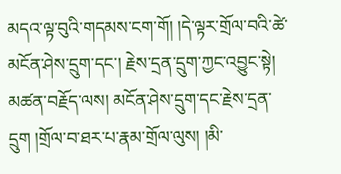མདའ་ལྟ་བུའི་གདམས་ངག་གོ། །དེ་ལྟར་གྲོལ་བའི་ཚེ་མངོན་ཤེས་དྲུག་དང་། རྗེས་དྲན་དྲུག་ཀྱང་འབྱུང་སྟེ། མཚན་བརྗོད་ལས། མངོན་ཤེས་དྲུག་དང་རྗེས་དྲན་དྲུག །གྲོལ་བ་ཐར་པ་རྣམ་གྲོལ་ལུས། །མི་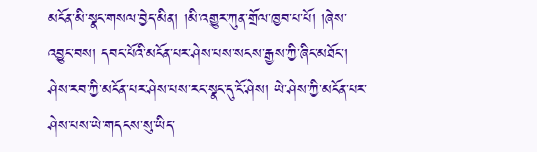མངོན་མི་སྣང་གསལ་བྱེད་མིན། །མི་འགྱུར་ཀུན་གྲོལ་ཁྱབ་པ་པོ། །ཞེས་འབྱུང་བས། དབང་པོའི་མངོན་པར་ཤེས་པས་སངས་རྒྱས་ཀྱི་ཞིང་མཐོང་། ཤེས་རབ་ཀྱི་མངོན་པར་ཤེས་པས་རང་སྣང་དུ་ངོ་ཤེས། ཡེ་ཤེས་ཀྱི་མངོན་པར་ཤེས་པས་ཡེ་གདངས་སུ་ཡིད་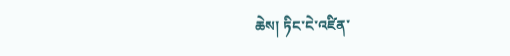ཆེས། ཏིང་ངེ་འཛིན་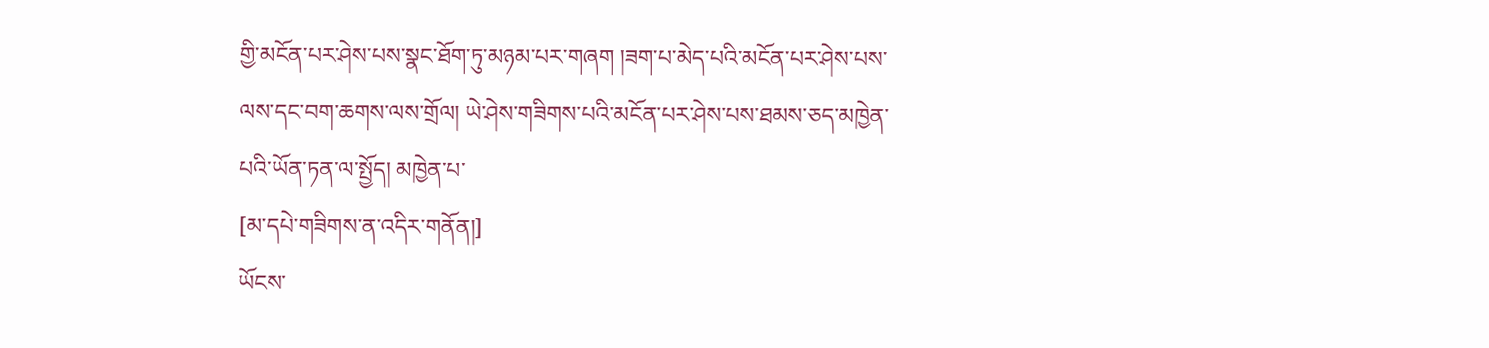གྱི་མངོན་པར་ཤེས་པས་སྣང་ཐོག་ཏུ་མཉམ་པར་གཞག །ཟག་པ་མེད་པའི་མངོན་པར་ཤེས་པས་ལས་དང་བག་ཆགས་ལས་གྲོལ། ཡེ་ཤེས་གཟིགས་པའི་མངོན་པར་ཤེས་པས་ཐམས་ཅད་མཁྱེན་པའི་ཡོན་ཏན་ལ་སྤྱོད། མཁྱེན་པ་
[མ་དཔེ་གཟིགས་ན་འདིར་གནོན།]
ཡོངས་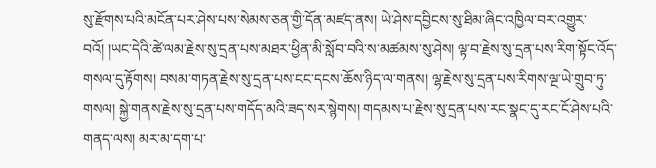སུ་རྫོགས་པའི་མངོན་པར་ཤེས་པས་སེམས་ཅན་གྱི་དོན་མཛད་ནས། ཡེ་ཤེས་དབྱིངས་སུ་ཐིམ་ཞིང་འཁྱིལ་བར་འགྱུར་བའོ། །ཡང་དེའི་ཚེ་ལམ་རྗེས་སུ་དྲན་པས་མཐར་ཕྱིན་མི་སློབ་བའི་ས་མཚམས་སུ་ཤེས། ལྟ་བ་རྗེས་སུ་དྲན་པས་རིག་སྟོང་འོད་གསལ་དུ་རྟོགས། བསམ་གཏན་རྗེས་སུ་དྲན་པས་ངང་དངས་ཆོས་ཉིད་ལ་གནས། ལྷ་རྗེས་སུ་དྲན་པས་རིགས་ལྔ་ཡེ་གྲུབ་ཏུ་གསལ། སྐྱེ་གནས་རྗེས་སུ་དྲན་པས་གདོད་མའི་ཟད་སར་སྙེགས། གདམས་པ་རྗེས་སུ་དྲན་པས་རང་སྣང་དུ་རང་ངོ་ཤེས་པའི་གནད་ལས། མར་མ་དག་པ་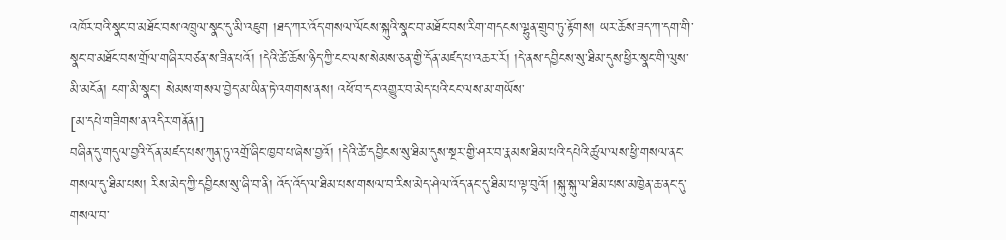འཁོར་བའི་སྣང་བ་མཐོང་བས་འཁྲུལ་སྣང་དུ་མི་འཇུག །ཐད་ཀར་འོད་གསལ་ལོངས་སྐུའི་སྣང་བ་མཐོང་བས་རིག་གདངས་ལྷུན་གྲུབ་ཏུ་རྟོགས། ཡར་ཆོས་ཟད་ཀ་དག་གི་སྣང་བ་མཐོང་བས་གྲོལ་གཞིར་བཙན་ས་ཟིན་པའོ། །དེའི་ཚེ་ཆོས་ཉིད་ཀྱི་ངང་ལས་སེམས་ཅན་གྱི་དོན་མཛད་པ་འཆར་རོ། །དེ་ནས་དབྱིངས་སུ་ཐིམ་དུས་ཕྱིར་སྣང་གི་ལུས་མི་མངོན། ངག་མི་སྣང་། སེམས་གསལ་བྱེད་མ་ཡིན་ཏེ་འགགས་ནས། འཕོ་བ་དང་འགྱུར་བ་མེད་པའི་ངང་ལས་མ་གཡོས་
[མ་དཔེ་གཟིགས་ན་འདིར་གནོན།]
བཞིན་དུ་གདུལ་བྱའི་དོན་མཛད་པས་ཀུན་ཏུ་འགྲོ་ཞིང་ཁྱབ་པ་ཞེས་བྱའོ། །དེའི་ཚེ་དབྱིངས་སུ་ཐིམ་དུས་སྔར་གྱི་ཤར་བ་རྣམས་ཐིམ་པའི་དཔེའི་ཚུལ་ལས་ཕྱི་གསལ་ནང་གསལ་དུ་ཐིམ་པས། རིས་མེད་ཀྱི་དབྱིངས་སུ་ཞི་བ་ནི། འོད་འོད་ལ་ཐིམ་པས་གསལ་བ་རིས་མེད་ཤེལ་འོད་ནང་དུ་ཐིམ་པ་ལྟ་བུའོ། །སྐུ་སྐུ་ལ་ཐིམ་པས་མཁྱེན་ཆ་ནང་དུ་གསལ་བ་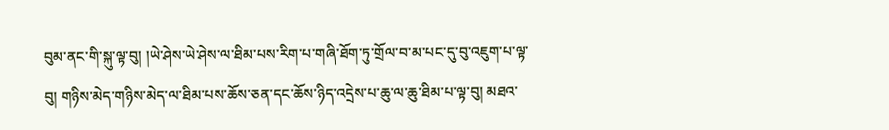བུམ་ནང་གི་སྐུ་ལྟ་བུ། །ཡེ་ཤེས་ཡེ་ཤེས་ལ་ཐིམ་པས་རིག་པ་གཞི་ཐོག་ཏུ་གྲོལ་བ་མ་པང་དུ་བུ་འཇུག་པ་ལྟ་བུ། གཉིས་མེད་གཉིས་མེད་ལ་ཐིམ་པས་ཆོས་ཅན་དང་ཆོས་ཉིད་འདྲེས་པ་ཆུ་ལ་ཆུ་ཐིམ་པ་ལྟ་བུ། མཐའ་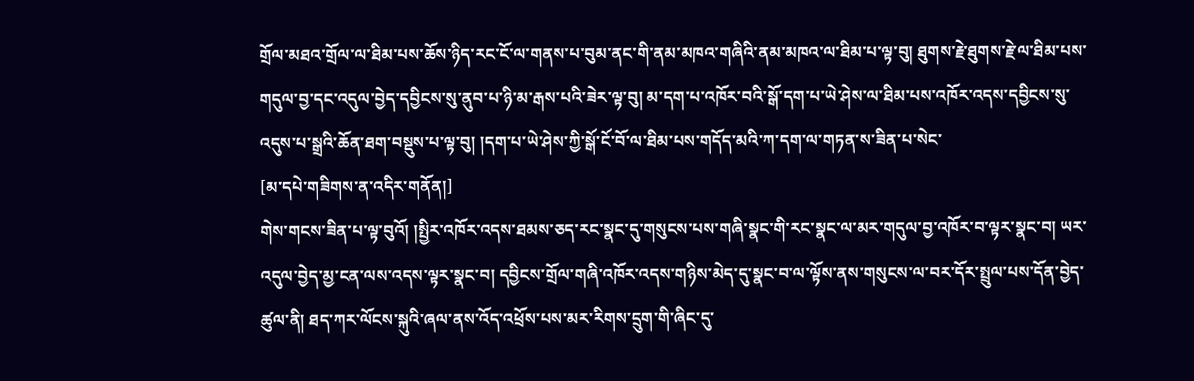གྲོལ་མཐའ་གྲོལ་ལ་ཐིམ་པས་ཆོས་ཉིད་རང་ངོ་ལ་གནས་པ་བུམ་ནང་གི་ནམ་མཁའ་གཞིའི་ནམ་མཁའ་ལ་ཐིམ་པ་ལྟ་བུ། ཐུགས་རྗེ་ཐུགས་རྗེ་ལ་ཐིམ་པས་གདུལ་བྱ་དང་འདུལ་བྱེད་དབྱིངས་སུ་ནུབ་པ་ཉི་མ་རྒས་པའི་ཟེར་ལྟ་བུ། མ་དག་པ་འཁོར་བའི་སྒོ་དག་པ་ཡེ་ཤེས་ལ་ཐིམ་པས་འཁོར་འདས་དབྱིངས་སུ་འདུས་པ་སྒྲའི་ཆོན་ཐག་བསྡུས་པ་ལྟ་བུ། །དག་པ་ཡེ་ཤེས་ཀྱི་སྒོ་ངོ་བོ་ལ་ཐིམ་པས་གདོད་མའི་ཀ་དག་ལ་གཏན་ས་ཟིན་པ་སེང་
[མ་དཔེ་གཟིགས་ན་འདིར་གནོན།]
གེས་གངས་ཟིན་པ་ལྟ་བུའོ། །སྤྱིར་འཁོར་འདས་ཐམས་ཅད་རང་སྣང་དུ་གསུངས་པས་གཞི་སྣང་གི་རང་སྣང་ལ་མར་གདུལ་བྱ་འཁོར་བ་ལྟར་སྣང་བ། ཡར་འདུལ་བྱེད་མྱ་ངན་ལས་འདས་ལྟར་སྣང་བ། དབྱིངས་གྲོལ་གཞི་འཁོར་འདས་གཉིས་མེད་དུ་སྣང་བ་ལ་ལྟོས་ནས་གསུངས་ལ་བར་དོར་སྤྲུལ་པས་དོན་བྱེད་ཚུལ་ནི། ཐད་ཀར་ལོངས་སྐུའི་ཞལ་ནས་འོད་འཕྲོས་པས་མར་རིགས་དྲུག་གི་ཞིང་དུ་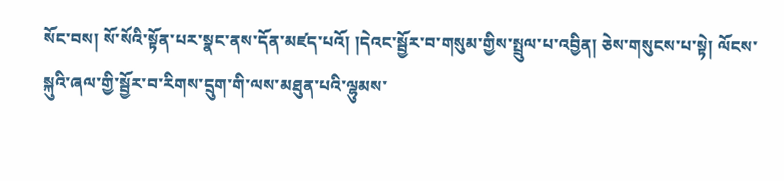སོང་བས། སོ་སོའི་སྟོན་པར་སྣང་ནས་དོན་མཛད་པའོ། །དེའང་སྦྱོར་བ་གསུམ་གྱིས་སྤྲུལ་པ་འབྱིན། ཅེས་གསུངས་པ་སྟེ། ལོངས་སྐུའི་ཞལ་གྱི་སྦྱོར་བ་རིགས་དྲུག་གི་ལས་མཐུན་པའི་ལྷུམས་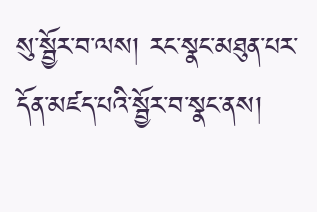སུ་སྦྱོར་བ་ལས། རང་སྣང་མཐུན་པར་དོན་མཛད་པའི་སྦྱོར་བ་སྣང་ནས།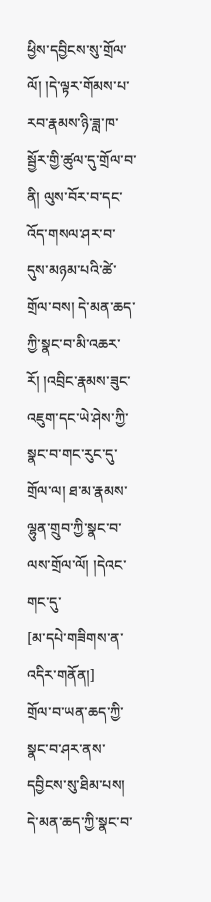ཕྱིས་དབྱིངས་སུ་གྲོལ་ལོ། །དེ་ལྟར་གོམས་པ་རབ་རྣམས་ཉི་ཟླ་ཁ་སྦྱོར་གྱི་ཚུལ་དུ་གྲོལ་བ་ནི། ལུས་བོར་བ་དང་འོད་གསལ་ཤར་བ་དུས་མཉམ་པའི་ཚེ་གྲོལ་བས། དེ་མན་ཆད་ཀྱི་སྣང་བ་མི་འཆར་རོ། །འབྲིང་རྣམས་ཟུང་འཇུག་དང་ཡེ་ཤེས་ཀྱི་སྣང་བ་གང་རུང་དུ་གྲོལ་ལ། ཐ་མ་རྣམས་ལྷུན་གྲུབ་ཀྱི་སྣང་བ་ལས་གྲོལ་ལོ། །དེའང་གང་དུ་
[མ་དཔེ་གཟིགས་ན་འདིར་གནོན།]
གྲོལ་བ་ཡན་ཆད་ཀྱི་སྣང་བ་ཤར་ནས་དབྱིངས་སུ་ཐིམ་པས། དེ་མན་ཆད་ཀྱི་སྣང་བ་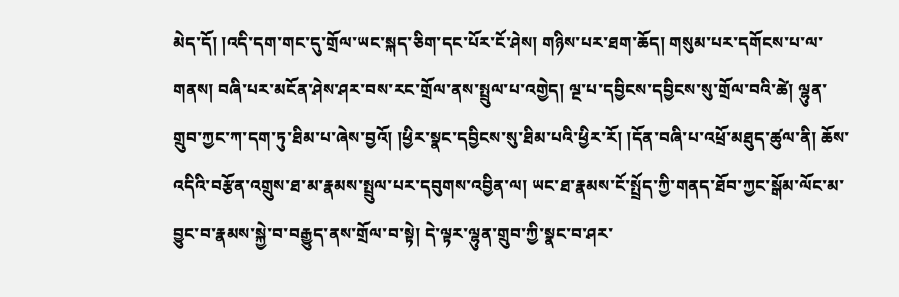མེད་དོ། །འདི་དག་གང་དུ་གྲོལ་ཡང་སྐད་ཅིག་དང་པོར་ངོ་ཤེས། གཉིས་པར་ཐག་ཆོད། གསུམ་པར་དགོངས་པ་ལ་གནས། བཞི་པར་མངོན་ཤེས་ཤར་བས་རང་གྲོལ་ནས་སྤྲུལ་པ་འགྱེད། ལྔ་པ་དབྱིངས་དབྱིངས་སུ་གྲོལ་བའི་ཚེ། ལྷུན་གྲུབ་ཀྱང་ཀ་དག་ཏུ་ཐིམ་པ་ཞེས་བྱའོ། །ཕྱིར་སྣང་དབྱིངས་སུ་ཐིམ་པའི་ཕྱིར་རོ། །དོན་བཞི་པ་འཕྲོ་མཐུད་ཚུལ་ནི། ཆོས་འདིའི་བརྩོན་འགྲུས་ཐ་མ་རྣམས་སྤྲུལ་པར་དབུགས་འབྱིན་ལ། ཡང་ཐ་རྣམས་ངོ་སྤྲོད་ཀྱི་གནད་ཐོབ་ཀྱང་སྒོམ་ལོང་མ་བྱུང་བ་རྣམས་སྐྱེ་བ་བརྒྱུད་ནས་གྲོལ་བ་སྟེ། དེ་ལྟར་ལྷུན་གྲུབ་ཀྱི་སྣང་བ་ཤར་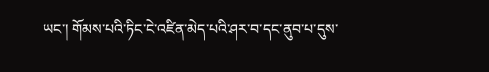ཡང་། གོམས་པའི་ཏིང་ངེ་འཛིན་མེད་པའི་ཤར་བ་དང་ནུབ་པ་དུས་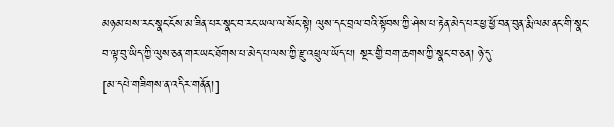མཉམ་པས་རང་སྣང་ངོས་མ་ཟིན་པར་སྣང་བ་རང་ཡལ་ལ་སོང་སྟེ། ལུས་དང་བྲལ་བའི་སྟོབས་ཀྱི་ཤེས་པ་རྟེན་མེད་པར་ཕྱ་ཕྱོ་བན་བུན་རྨི་ལམ་ནང་གི་སྣང་བ་ལྟ་བུ་ཡིད་ཀྱི་ལུས་ཅན་གར་ཡང་ཐོགས་པ་མེད་པ་ལས་ཀྱི་རྫུ་འཕྲུལ་ཡོད་པ། སྔར་གྱི་བག་ཆགས་ཀྱི་སྣང་བ་ཅན། ཉེ་དུ་
[མ་དཔེ་གཟིགས་ན་འདིར་གནོན།]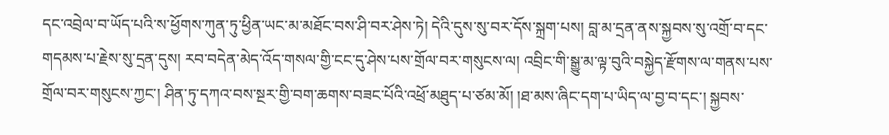དང་འབྲེལ་བ་ཡོད་པའི་ས་ཕྱོགས་ཀུན་ཏུ་ཕྱིན་ཡང་མ་མཐོང་བས་ཤི་བར་ཤེས་ཏེ། དེའི་དུས་སུ་བར་དོས་སྐྲག་པས། བླ་མ་དྲན་ནས་སྐྱབས་སུ་འགྲོ་བ་དང་གདམས་པ་རྗེས་སུ་དྲན་དུས། རབ་བདེན་མེད་འོད་གསལ་གྱི་ངང་དུ་ཤེས་པས་གྲོལ་བར་གསུངས་ལ། འབྲིང་གི་སྒྱུ་མ་ལྟ་བུའི་བསྐྱེད་རྫོགས་ལ་གནས་པས་གྲོལ་བར་གསུངས་ཀྱང་། ཤིན་ཏུ་དཀའ་བས་སྔར་གྱི་བག་ཆགས་བཟང་པོའི་འཕྲོ་མཐུད་པ་ཙམ་མོ། །ཐ་མས་ཞིང་དག་པ་ཡིད་ལ་བྱ་བ་དང་། སྐྱབས་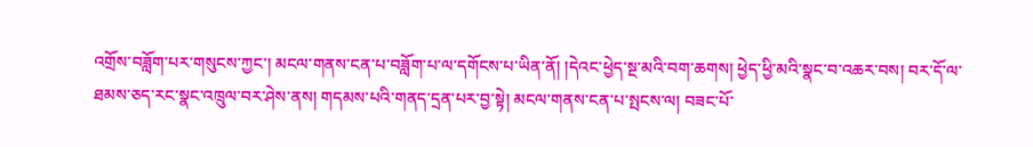འགྲོས་བཟློག་པར་གསུངས་ཀྱང་། མངལ་གནས་ངན་པ་བཟློག་པ་ལ་དགོངས་པ་ཡིན་ནོ། །དེའང་ཕྱེད་སྔ་མའི་བག་ཆགས། ཕྱེད་ཕྱི་མའི་སྣང་བ་འཆར་བས། བར་དོ་ལ་ཐམས་ཅད་རང་སྣང་འཁྲུལ་བར་ཤེས་ནས། གདམས་པའི་གནད་དྲན་པར་བྱ་སྟེ། མངལ་གནས་ངན་པ་སྤངས་ལ། བཟང་པོ་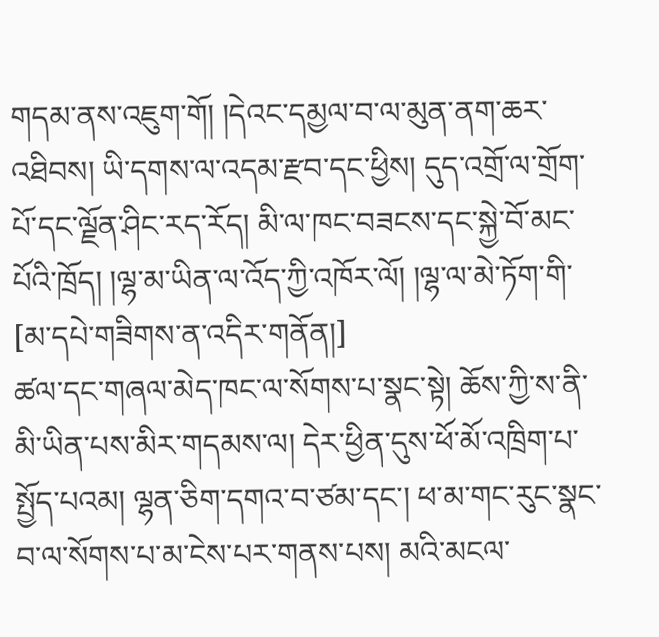གདམ་ནས་འཇུག་གོ། །དེའང་དམྱལ་བ་ལ་མུན་ནག་ཆར་འཐིབས། ཡི་དགས་ལ་འདམ་རྫབ་དང་ཕྱིས། དུད་འགྲོ་ལ་གྲོག་པོ་དང་ལྗོན་ཤིང་རད་རོད། མི་ལ་ཁང་བཟངས་དང་སྐྱེ་བོ་མང་པོའི་ཁྲོད། །ལྷ་མ་ཡིན་ལ་འོད་ཀྱི་འཁོར་ལོ། །ལྷ་ལ་མེ་ཏོག་གི་
[མ་དཔེ་གཟིགས་ན་འདིར་གནོན།]
ཚལ་དང་གཞལ་མེད་ཁང་ལ་སོགས་པ་སྣང་སྟེ། ཆོས་ཀྱི་ས་ནི་མི་ཡིན་པས་མིར་གདམས་ལ། དེར་ཕྱིན་དུས་ཕོ་མོ་འཁྲིག་པ་སྤྱོད་པའམ། ལྷན་ཅིག་དགའ་བ་ཙམ་དང་། ཕ་མ་གང་རུང་སྣང་བ་ལ་སོགས་པ་མ་ངེས་པར་གནས་པས། མའི་མངལ་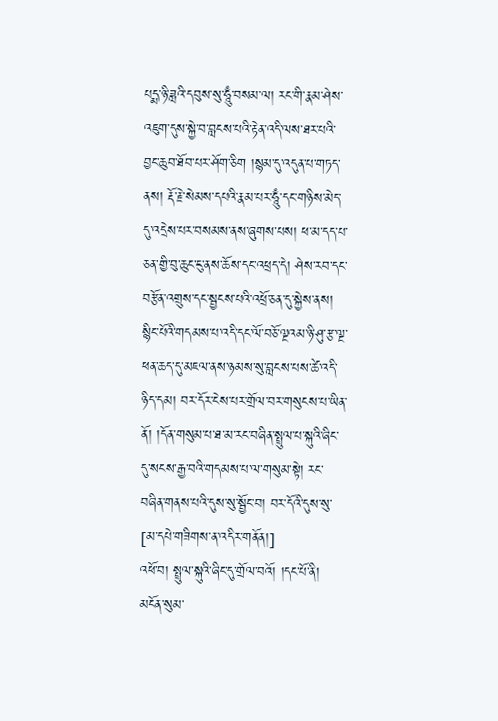པདྨ་ཉི་ཟླའི་དབུས་སུ་ཧཱུྃ་བསམ་ལ། རང་གི་རྣམ་ཤེས་འཇུག་དུས་སྐྱེ་བ་བླངས་པའི་རྟེན་འདི་ལས་ཐར་པའི་བྱང་ཆུབ་ཐོབ་པར་ཤོག་ཅིག །སྙམ་དུ་འདུན་པ་གཏད་ནས། རྡོ་རྗེ་སེམས་དཔའི་རྣམ་པར་ཧཱུྃ་དང་གཉིས་མེད་དུ་འདྲེས་པར་བསམས་ནས་ཞུགས་པས། ཕ་མ་དད་པ་ཅན་གྱི་བུ་ཆུང་ངུ་ནས་ཆོས་དང་འཕྲད་དེ། ཤེས་རབ་དང་བརྩོན་འགྲུས་དང་སྦྱངས་པའི་འཕྲོ་ཅན་དུ་སྐྱེས་ནས། སྙིང་པོའི་གདམས་པ་འདི་དང་ལོ་བཅོ་ལྔའམ་ཉི་ཤུ་རྩ་ལྔ་ཕན་ཆད་དུ་མཇལ་ནས་ཉམས་སུ་བླངས་པས་ཚེ་འདི་ཉིད་དམ། བར་དོར་ངེས་པར་གྲོལ་བར་གསུངས་པ་ཡིན་ནོ། །དོན་གསུམ་པ་ཐ་མ་རང་བཞིན་སྤྲུལ་པ་སྐུའི་ཞིང་དུ་སངས་རྒྱ་བའི་གདམས་པ་ལ་གསུམ་སྟེ། རང་བཞིན་གནས་པའི་དུས་སུ་སྦྱོང་བ། བར་དོའི་དུས་སུ་
[མ་དཔེ་གཟིགས་ན་འདིར་གནོན།]
འཕོ་བ། སྤྲུལ་སྐུའི་ཞིང་དུ་གྲོལ་བའོ། །དང་པོ་ནི། མངོན་སུམ་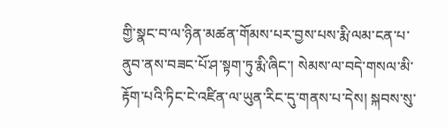གྱི་སྣང་བ་ལ་ཉིན་མཚན་གོམས་པར་བྱས་པས་རྨི་ལམ་ངན་པ་ནུབ་ནས་བཟང་པོ་ཤ་སྟག་ཏུ་རྨི་ཞིང་། སེམས་ལ་བདེ་གསལ་མི་རྟོག་པའི་ཏིང་ངེ་འཛིན་ལ་ཡུན་རིང་དུ་གནས་པ་དེས། སྐབས་སུ་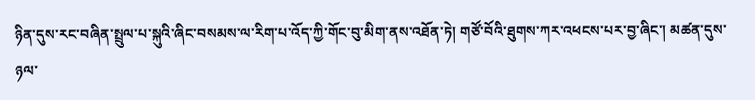ཉིན་དུས་རང་བཞིན་སྤྲུལ་པ་སྐུའི་ཞིང་བསམས་ལ་རིག་པ་འོད་ཀྱི་གོང་བུ་མིག་ནས་འཐོན་ཏེ། གཙོ་བོའི་ཐུགས་ཀར་འཕངས་པར་བྱ་ཞིང་། མཚན་དུས་ཉལ་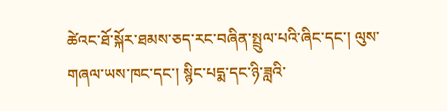ཚེའང་ཐོ་སྐོར་ཐམས་ཅད་རང་བཞིན་སྤྲུལ་པའི་ཞིང་དང་། ལུས་གཞལ་ཡས་ཁང་དང་། སྙིང་པདྨ་དང་ཉི་ཟླའི་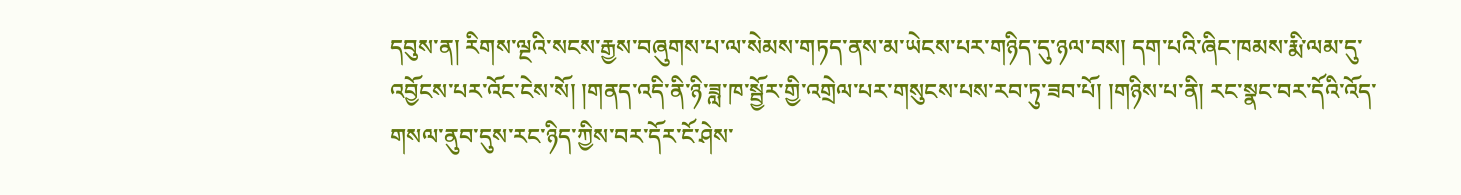དབུས་ན། རིགས་ལྔའི་སངས་རྒྱས་བཞུགས་པ་ལ་སེམས་གཏད་ནས་མ་ཡེངས་པར་གཉིད་དུ་ཉལ་བས། དག་པའི་ཞིང་ཁམས་རྨི་ལམ་དུ་འབྱོངས་པར་འོང་ངེས་སོ། །གནད་འདི་ནི་ཉི་ཟླ་ཁ་སྦྱོར་གྱི་འགྲེལ་པར་གསུངས་པས་རབ་ཏུ་ཟབ་པོ། །གཉིས་པ་ནི། རང་སྣང་བར་དོའི་འོད་གསལ་ནུབ་དུས་རང་ཉིད་ཀྱིས་བར་དོར་ངོ་ཤེས་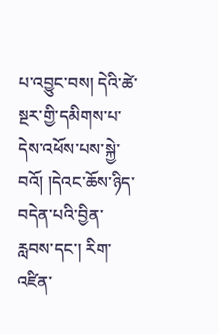པ་འབྱུང་བས། དེའི་ཚེ་སྔར་གྱི་དམིགས་པ་དེས་འཕོས་པས་སྐྱེ་བའོ། །དེའང་ཆོས་ཉིད་བདེན་པའི་བྱིན་རླབས་དང་། རིག་འཛིན་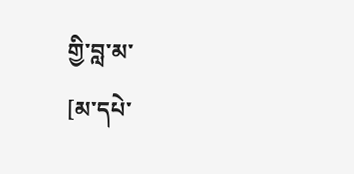གྱི་བླ་མ་
[མ་དཔེ་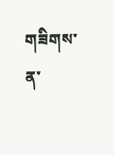གཟིགས་ན་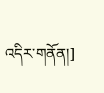འདིར་གནོན།]